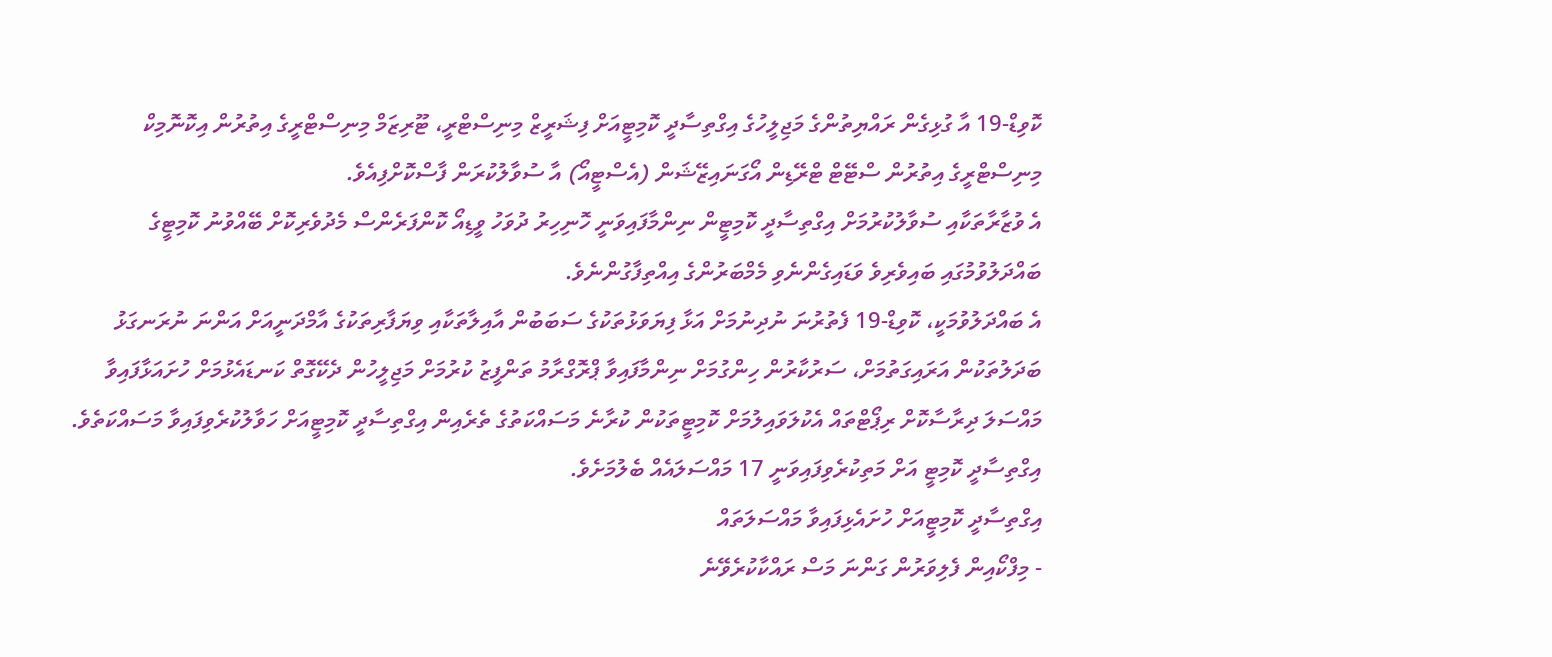ކޮވިޑް-19 އާ ގުޅިގެން ރައްޔިތުންގެ މަޖިލީހުގެ އިގްތިސާދީ ކޮމިޓީއަށް ފިޝަރީޒް މިނިސްޓްރީ، ޓޫރިޒަމް މިނިސްޓްރީގެ އިތުރުން އިކޮނޮމިކް މިނިސްޓްރީގެ އިތުރުން ސްޓޭޓް ޓްރޭޑިން އޯގަނައިޒޭޝަން (އެސްޓީއޯ) އާ ސުވާލުކުރަން ފާސްކޮށްފިއެވެ.
އެ ވުޒާރާތަކާއި ސުވާލުކުރުމަށް އިގްތިސާދީ ކޮމިޓީން ނިންމާފައިވަނީ ހޮނިހިރު ދުވަހު ވީޑިއޯ ކޮންފަރެންސް މެދުވެރިކޮށް ބޭއްވުނު ކޮމިޓީގެ ބައްދަލުވުމުގައި ބައިވެރިވެ ވަޑައިގެންނެވި މެމްބަރުންގެ އިއްތިފާގުންނެވެ.
އެ ބައްދަލުވުމަކީ، ކޮވިޑް-19 ފެތުރުނަ ނުދިނުމަށް އަޅާ ފިޔަވަޅުތަކުގެ ސަބަބުން އާއިލާތަކާއި ވިޔަފާރިތަކުގެ އާމްދަނީއަށް އަންނަ ނުރަނގަޅު ބަދަލުތަކުން އަރައިގަތުމަށް، ސަރުކާރުން ހިންގުމަށް ނިންމާފައިވާ ޕްރޮގްރާމު ތަންފީޒު ކުރުމަށް މަޖިލީހުން ދެކޭގޮތް ކަނޑައެޅުމަށް ހުށައަޅާފައިވާ މައްސަލަ ދިރާސާކޮށް ރިޕޯޓްތައް އެކުލަވައިލުމަށް ކޮމިޓީތަކުން ކުރާނެ މަސައްކަތުގެ ތެރެއިން އިގްތިސާދީ ކޮމިޓީއަށް ހަވާލުކުރެވިފައިވާ މަސައްކަތެވެ.
އިގްތިސާދީ ކޮމިޓީ އަށް މަތިކުރެވިފައިވަނީ 17 މައްސަލައެއް ބެލުމަށެވެ.
އިގްތިސާދީ ކޮމިޓީއަށް ހުށައެޅިފައިވާ މައްސަލަތައް
- މިފްކޯއިން ފެލިވަރުން ގަންނަ މަސް ރައްކާކުރެވޭނެ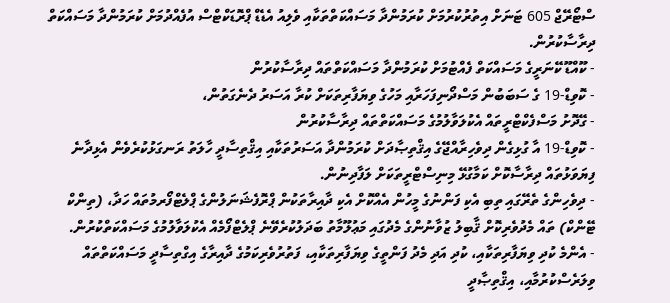ސްޓޯރޭޖް 605 ޓަނަށް އިތުރުކުރުމަށް ކުރަމުންދާ މަސައްކަތްތަކާއި ވެލިއު އެޑެޑް ޕްރޮޑަކްޓްސް އުފެއްދުމަށް ކުރަމުންދާ މަސައްކަތް ދިރާސާކުރުން.
- ކޫއްޑޫ ކޭނަރީގެ މަސައްކަތް ފެއްޓުމަށް ކުރަމުންދާ މަސައްކަތްތައް ދިރާސާކުރުން
- ކޮވިޑް-19 ގެ ސަބަބުން މަސްދޯނިފަހަރާއި މަހުގެ ވިޔަފާރިތަކަށް ކުރާ އަސަރު ދެނެގަތުން،
- ގޭދޮށު މަސްފެކްޓްރީތައް އެކުލަވާލުމުގެ މަސައްކަތްތައް ދިރާސާކުރުން
- ކޮވިޑް-19 އާ ގުޅިގެން ދިވެހިރާއްޖޭގެ އިޤްތިޞާދަށް ކުރަމުންދާ އަސަރުތަކާއި އިޤްތިސާދީ ހާލަތު ރަނގަޅުކުރެވެން އެޅިދާނެ ފިޔަވަޅުތައް ދިރާސާކޮށް ކަމާގުޅޭ މިނިސްޓްރީތަކަށް ލަފާދިނުން.
- ދިވެހިންގެ ތެރޭގައި ތިބި އެކި ފަންނުގެ މީހުން އެއްކޮށް އެކި ދާއިރާތަކުން ޕްރޮފެޝަނަލުންގެ ޕްލެޓްފޯރމުތައް ހަދާ، (ތިންކް ޓޭންކް) ތައް މެދުވެރިކޮށް ޤާބިލު ޒުވާނުންގެ މެދުގައި މަޢުލޫމާތު ބަދަލުކުރެވޭނެ ޕްލެޓްފޯމެއް އެކުލަވާލުމުގެ މަސައްކަތްކުރުން.
- އެންމެ ކުދި ވިޔަފާރިތަކާއި، ކުދި އަދި މެދު ފަންތީގެ ވިޔަފާރިތަކާއި، ފަތުރުވެރިކަމުގެ ދާއިރާގެ އިގްތިސާދީ މަސައްކަތްތައް ވިލަރެސްކުރުމާއި، އިޤްތިޞާދީ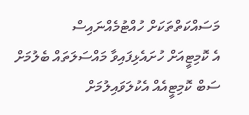މަސައްކަތްތަކަށް ހުއްޓުމެއްނައިސް
އެ ކޮމިޓީއަށް ހުށައެޅިފައިވާ މައްސަލަތައް ބެލުމަށް ސަބް ކޮމިޓީއެއް އެކުލަވައިލުމަށް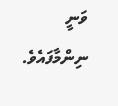ވަނީ ނިންމާފައެވެ.